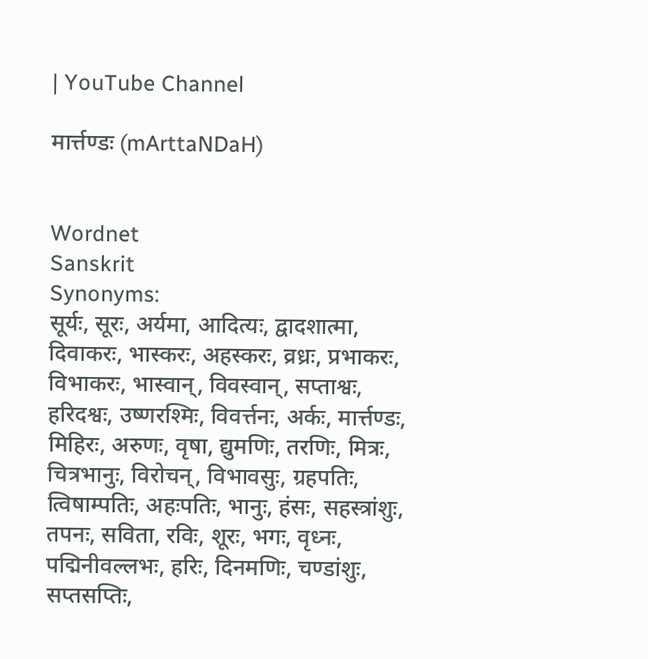| YouTube Channel

मार्त्तण्डः (mArttaNDaH)


Wordnet
Sanskrit
Synonyms:
सूर्यः, सूरः, अर्यमा, आदित्यः, द्वादशात्मा, दिवाकरः, भास्करः, अहस्करः, व्रध्रः, प्रभाकरः, विभाकरः, भास्वान्, विवस्वान्, सप्ताश्वः, हरिदश्वः, उष्णरश्मिः, विवर्त्तनः, अर्कः, मार्त्तण्डः, मिहिरः, अरुणः, वृषा, द्युमणिः, तरणिः, मित्रः, चित्रभानुः, विरोचन्, विभावसुः, ग्रहपतिः, त्विषाम्पतिः, अहःपतिः, भानुः, हंसः, सहस्त्रांशुः, तपनः, सविता, रविः, शूरः, भगः, वृध्नः, पद्मिनीवल्लभः, हरिः, दिनमणिः, चण्डांशुः, सप्तसप्तिः,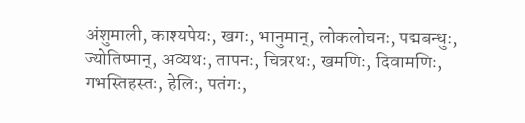अंशुमाली, काश्यपेयः, खगः, भानुमान्, लोकलोचनः, पद्मबन्धुः, ज्योतिष्मान्, अव्यथः, तापनः, चित्ररथः, खमणिः, दिवामणिः, गभस्तिहस्तः, हेलिः, पतंगः,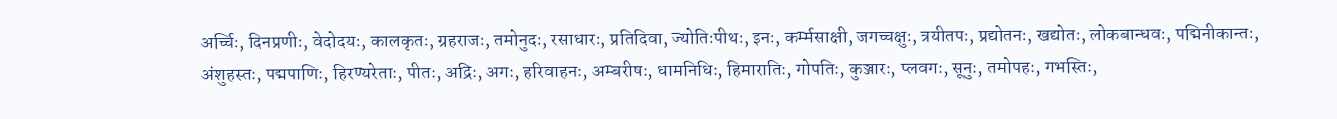अर्च्चिः, दिनप्रणीः, वेदोदयः, कालकृतः, ग्रहराजः, तमोनुदः, रसाधारः, प्रतिदिवा, ज्योतिःपीथः, इनः, कर्म्मसाक्षी, जगच्चक्षुः, त्रयीतपः, प्रद्योतनः, खद्योतः, लोकबान्धवः, पद्मिनीकान्तः, अंशुहस्तः, पद्मपाणिः, हिरण्यरेताः, पीतः, अद्रिः, अगः, हरिवाहनः, अम्बरीषः, धामनिधिः, हिमारातिः, गोपतिः, कुञ्जारः, प्लवगः, सूनुः, तमोपहः, गभस्तिः,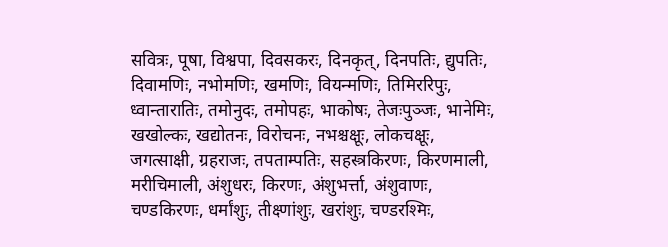सवित्रः, पूषा, विश्वपा, दिवसकरः, दिनकृत्, दिनपतिः, द्युपतिः, दिवामणिः, नभोमणिः, खमणिः, वियन्मणिः, तिमिररिपुः, ध्वान्तारातिः, तमोनुदः, तमोपहः, भाकोषः, तेजःपुञ्जः, भानेमिः, खखोल्कः, खद्योतनः, विरोचनः, नभश्चक्षूः, लोकचक्षूः, जगत्साक्षी, ग्रहराजः, तपताम्पतिः, सहस्त्रकिरणः, किरणमाली, मरीचिमाली, अंशुधरः, किरणः, अंशुभर्त्ता, अंशुवाणः, चण्डकिरणः, धर्मांशुः, तीक्ष्णांशुः, खरांशुः, चण्डरश्मिः,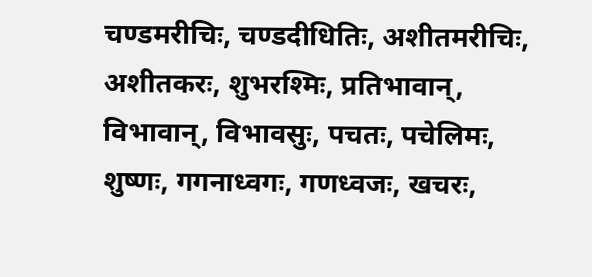चण्डमरीचिः, चण्डदीधितिः, अशीतमरीचिः, अशीतकरः, शुभरश्मिः, प्रतिभावान्, विभावान्, विभावसुः, पचतः, पचेलिमः, शुष्णः, गगनाध्वगः, गणध्वजः, खचरः,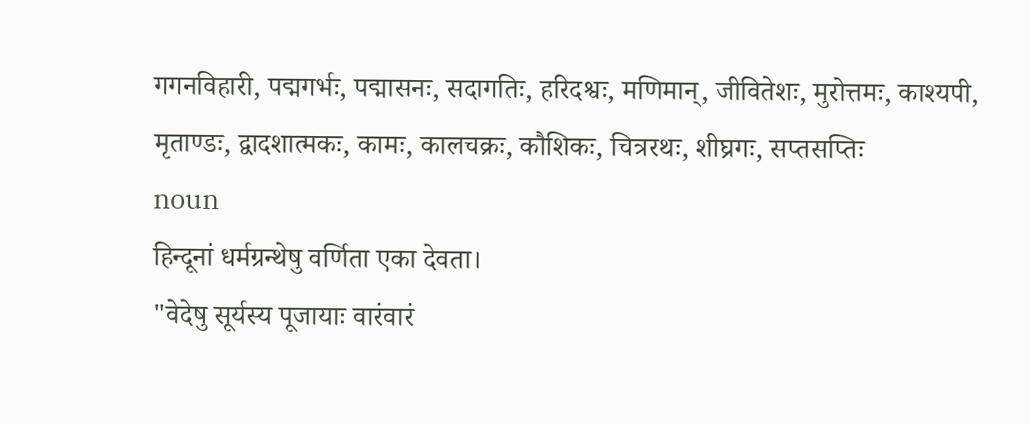गगनविहारी, पद्मगर्भः, पद्मासनः, सदागतिः, हरिदश्वः, मणिमान्, जीवितेशः, मुरोत्तमः, काश्यपी, मृताण्डः, द्वादशात्मकः, कामः, कालचक्रः, कौशिकः, चित्ररथः, शीघ्रगः, सप्तसप्तिः
noun
हिन्दूनां धर्मग्रन्थेषु वर्णिता एका देवता।
"वेदेषु सूर्यस्य पूजायाः वारंवारं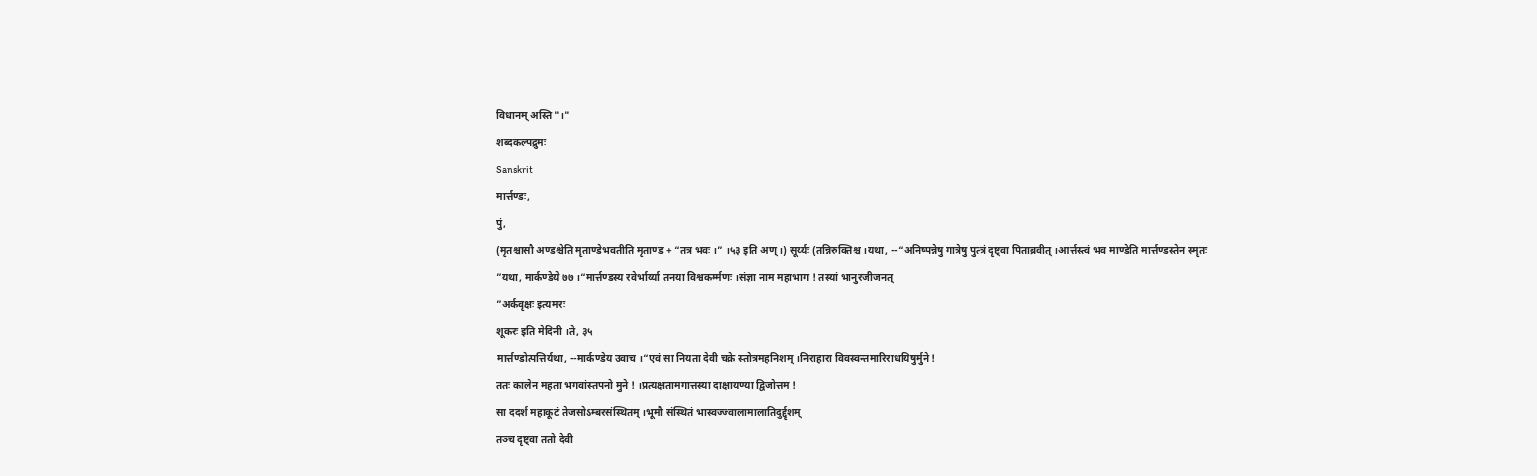विधानम् अस्ति"।"
शब्दकल्पद्रुमः
Sanskrit
मार्त्तण्डः,
पुं,
(मृतश्चासौ अण्डश्चेति मृताण्डेभवतीति मृताण्ड + “तत्र भवः ।” ।५३ इति अण् ।) सूर्य्यः (तन्निरुक्तिश्च ।यथा, --“अनिष्पन्नेषु गात्रेषु पुत्त्रं दृष्ट्वा पिताब्रवीत् ।आर्त्तस्त्वं भव माण्डेति मार्त्तण्डस्तेन स्मृतः
”यथा, मार्कण्डेये ७७ ।“मार्त्तण्डस्य रवेर्भार्य्या तनया विश्वकर्म्मणः ।संज्ञा नाम महाभाग ! तस्यां भानुरजीजनत्
”अर्कवृक्षः इत्यमरः
शूकरः इति मेदिनी ।ते, ३५
मार्त्तण्डोत्पत्तिर्यथा, --मार्कण्डेय उवाच ।“एवं सा नियता देवी चक्रे स्तोत्रमहनिशम् ।निराहारा विवस्वन्तमारिराधयिषुर्मुने !
ततः कालेन महता भगवांस्तपनो मुने ! ।प्रत्यक्षतामगात्तस्या दाक्षायण्या द्विजोत्तम !
सा ददर्श महाकूटं तेजसोऽम्बरसंस्थितम् ।भूमौ संस्थितं भास्वज्ज्वालामालातिदुर्द्दृशम्
तञ्च दृष्ट्वा ततो देवी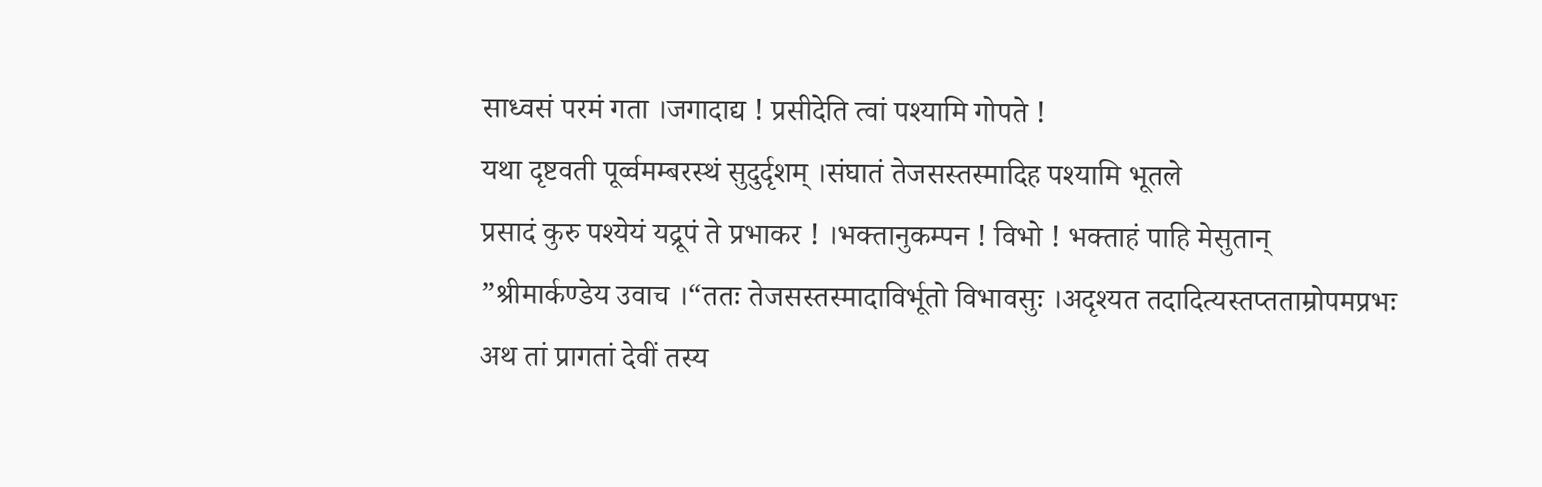साध्वसं परमं गता ।जगादाद्य ! प्रसीदेति त्वां पश्यामि गोपते !
यथा दृष्टवती पूर्व्वमम्बरस्थं सुदुर्दृशम् ।संघातं तेजसस्तस्मादिह पश्यामि भूतले
प्रसादं कुरु पश्येयं यद्रूपं ते प्रभाकर ! ।भक्तानुकम्पन ! विभो ! भक्ताहं पाहि मेसुतान्
”श्रीमार्कण्डेय उवाच ।“ततः तेजसस्तस्मादाविर्भूतो विभावसुः ।अदृश्यत तदादित्यस्तप्तताम्रोपमप्रभः
अथ तां प्रागतां देवीं तस्य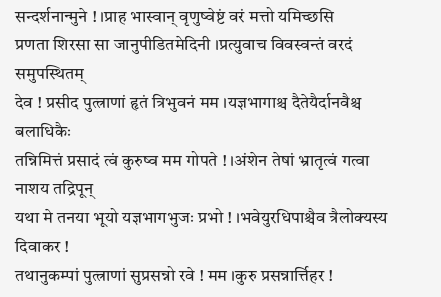सन्दर्शनान्मुने ! ।प्राह भास्वान् वृणुष्वेष्टं वरं मत्तो यमिच्छसि
प्रणता शिरसा सा जानुपीडितमेदिनी ।प्रत्युवाच विवस्वन्तं वरदं समुपस्थितम्
देव ! प्रसीद पुत्त्राणां हृतं त्रिभुवनं मम ।यज्ञभागाश्च दैतेयैर्दानवैश्च बलाधिकैः
तन्निमित्तं प्रसादं त्वं कुरुष्व मम गोपते ! ।अंशेन तेषां भ्रातृत्वं गत्वा नाशय तद्रिपून्
यथा मे तनया भूयो यज्ञभागभुजः प्रभो ! ।भवेयुरधिपाश्चैव त्रैलोक्यस्य दिवाकर !
तथानुकम्पां पुत्त्राणां सुप्रसन्नो रवे ! मम ।कुरु प्रसन्नार्त्तिहर !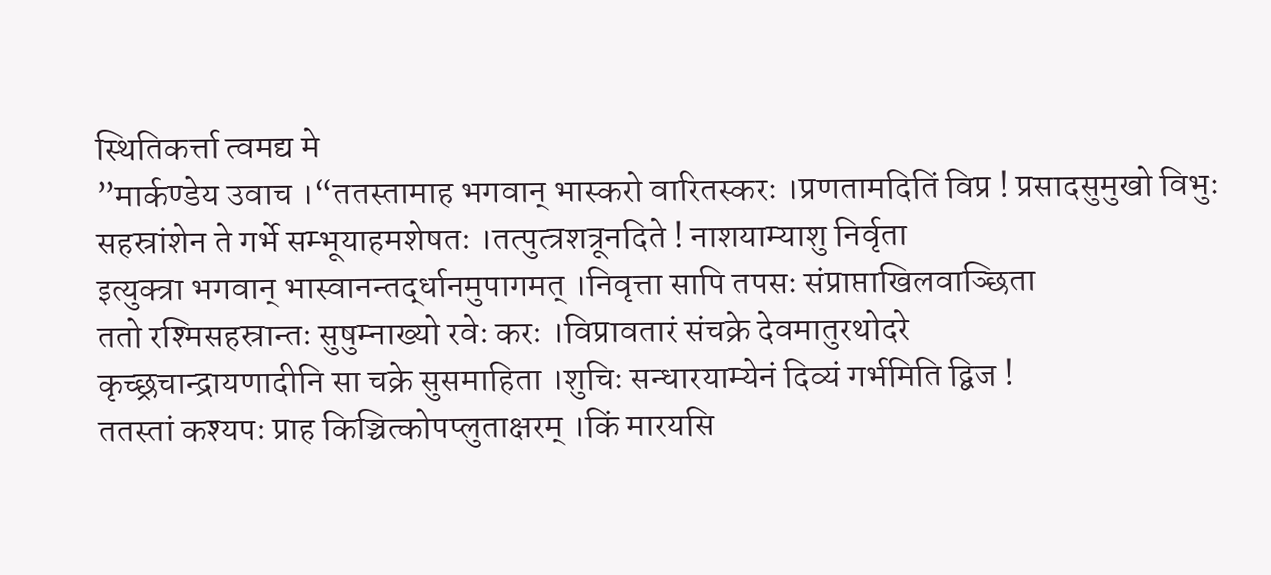स्थितिकर्त्ता त्वमद्य मे
”मार्कण्डेय उवाच ।“ततस्तामाह भगवान् भास्करो वारितस्करः ।प्रणतामदितिं विप्र ! प्रसादसुमुखो विभुः
सहस्रांशेन ते गर्भे सम्भूयाहमशेषतः ।तत्पुत्त्रशत्रूनदिते ! नाशयाम्याशु निर्वृता
इत्युक्त्रा भगवान् भास्वानन्तर्द्धानमुपागमत् ।निवृत्ता सापि तपसः संप्राप्ताखिलवाञ्छिता
ततो रश्मिसहस्रान्तः सुषुम्नाख्यो रवेः करः ।विप्रावतारं संचक्रे देवमातुरथोदरे
कृच्छ्रचान्द्रायणादीनि सा चक्रे सुसमाहिता ।शुचिः सन्धारयाम्येनं दिव्यं गर्भमिति द्बिज !
ततस्तां कश्यपः प्राह किञ्चित्कोपप्लुताक्षरम् ।किं मारयसि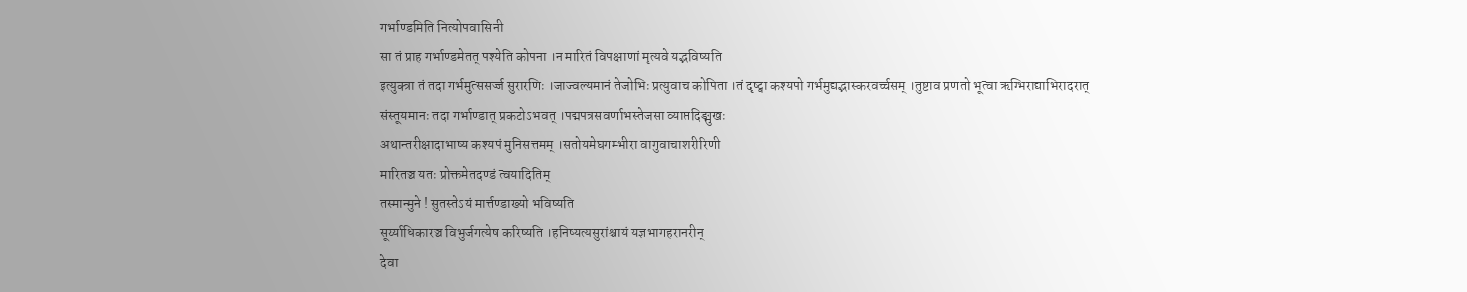गर्भाण्डमिति नित्योपवासिनी
सा तं प्राह गर्भाण्डमेतत् पश्येति कोपना ।न मारितं विपक्षाणां मृत्यवे यद्भविष्यति
इत्युक्त्रा तं तदा गर्भमुत्ससर्ज्ज सुरारणिः ।जाज्वल्यमानं तेजोभिः प्रत्युवाच कोपिता ।तं दृष्ट्वा कश्यपो गर्भमुद्यद्भास्करवर्च्चसम् ।तुष्टाव प्रणतो भूत्वा ऋग्भिराद्याभिरादरात्
संस्तूयमानः तदा गर्भाण्डात् प्रकटोऽभवत् ।पद्मपत्रसवर्णाभस्तेजसा व्याप्तदिङ्मुखः
अथान्तरीक्षादाभाष्य कश्यपं मुनिसत्तमम् ।सतोयमेघगम्भीरा वागुवाचाशरीरिणी
मारितञ्च यतः प्रोक्तमेतदण्डं त्वयादितिम्
तस्मान्मुने ! सुतस्तेऽयं मार्त्तण्डाख्यो भविष्यति
सूर्य्याधिकारञ्च विभुर्जगत्येष करिष्यति ।हनिष्यत्यसुरांश्चायं यज्ञभागहरानरीन्
देवा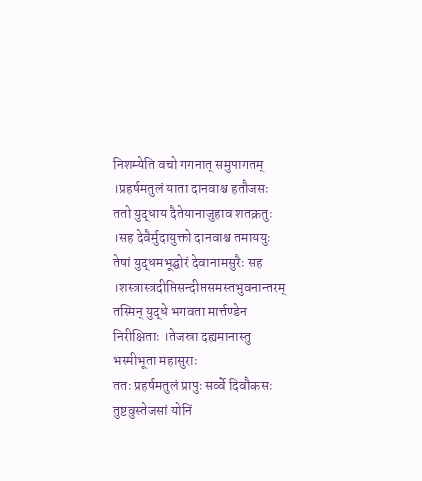निशम्येति वचो गगनात् समुपागतम् ।प्रहर्षमतुलं याता दानवाश्च हतौजसः
ततो युद्धाय दैतेयानाजुहाव शतक्रतुः ।सह देवैर्मुदायुक्तो दानवाश्च तमाययुः
तेषां युद्धमभूद्घोरं देवानामसुरैः सह ।शस्त्रास्त्रदीप्तिसन्दीप्तसमस्तभुवनान्तरम्
तस्मिन् युद्धे भगवता मार्त्तण्डेन निरीक्षिताः ।तेजस्रा दह्यमानास्तु भस्मीभूता महासुराः
ततः प्रहर्षमतुलं प्रापुः सर्व्वे दिवौकसः
तुष्टवुस्तेजसां योनिं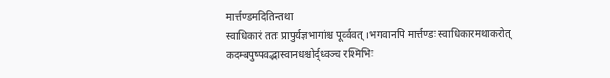मार्त्तण्डमदितिन्तथा
स्वाधिकारं ततः प्रापुर्यज्ञभागांश्च पूर्व्ववत् ।भगवानपि मार्त्तण्डः स्वाधिकारमथाकरोत्
कदम्बपुष्पवद्भास्वानधश्चोर्द्ध्वञ्च रश्मिभिः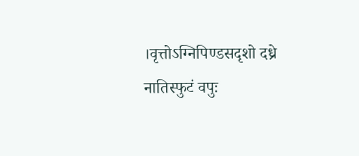।वृत्तोऽग्निपिण्डसदृशो दध्रे नातिस्फुटं वपुः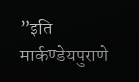”इति मार्कण्डेयपुराणे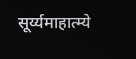सूर्य्यमाहात्म्ये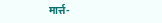मार्त्त-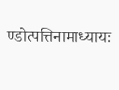ण्डोत्पत्तिनामाध्यायः